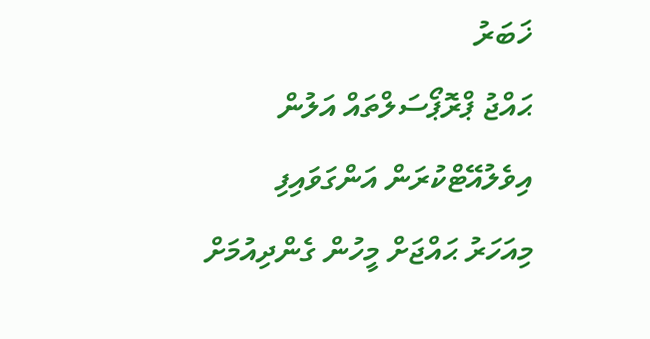ޚަބަރު
ޙައްޖު ޕްރޮޕޯސަލްތައް އަލުން އިވެލުއޭޓްކުރަން އަންގަވައިފި
މިއަހަރު ޙައްޖަށް މީހުން ގެންދިއުމަށް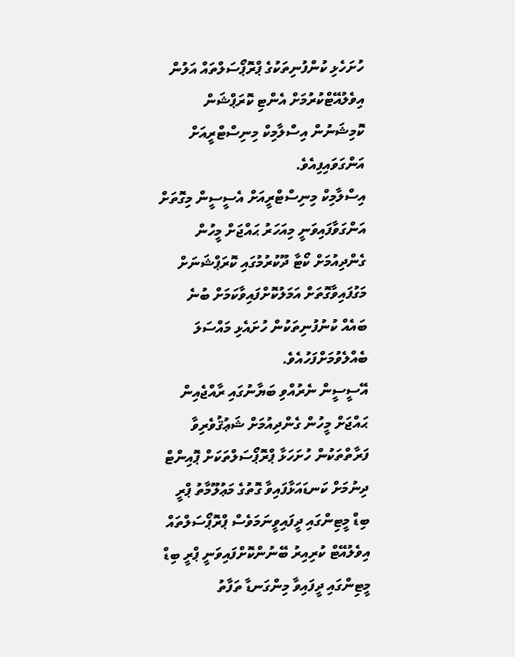ހުށަހެޅި ކުންފުނިތަކުގެ ޕްރޮޕޯސަލްތައް އަލުން އިވެލުއޭޓްކުރުމަށް އެންޓި ކޮރަޕްޝަން ކޮމިޝަނުން އިސްލާމިކް މިނިސްޓްރީއަށް އަންގަވައިފިއެވެ.
އިސްލާމިކް މިނިސްޓްރީއަށް އެސީސީން މިގޮތަށް އަންގަވާފައިވަނީ މިއަހަރު ޙައްޖަށް މީހުން ގެންދިއުމަށް ކޯޓާ ދޫކުރުމުގައި ކޮރަޕްޝަނަށް މަގުފައިވާގޮތަށް އަމަލުކޮށްފައިވާކަމަށް ބުނެ ބައެއް ކުނުފުނިތަކުން ހުށައެޅި މައްސަލަ ބެއްލެވުމަށްފަހުއެވެ.
އޭސީސީން ނެރުއްވި ބަޔާނުގައި ރާއްޖެއިން ޙައްޖަށް މީހުން ގެންދިއުމަށް ޝަޢުޤުވެރިވާ ފަރާތްތަކުން ހުށަހަޅާ ޕްރޮޕޯސަލްތަކަށް ޕޮއިންޓް ދިނުމަށް ކަނޑައަޅާފައިވާ ގޮތުގެ މަޢުލޫމާތު ޕްރީ ބިޑް މީޓިންގައި ދީފައިވީނަމަވެސް ޕްރޮޕޯސަލްތައް އިވެލުއޭޓް ކުރިއިރު ބޭނުންކޮށްފައިވަނީ ޕްރީ ބިޑް މީޓިންގައި ދީފައިވާ މިންގަނޑާ ތަފާތު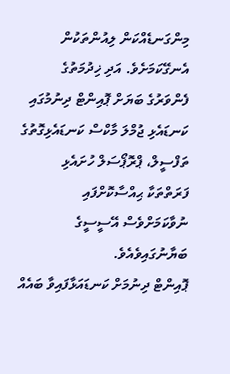މިންގަނޑެއްކަން ލިއުންތަކުން އެނގޭކަމަށެވެ. އަދި ޚިދުމަތުގެ ފެންވަރުގެ ބަޔަށް ޕޮއިންޓް ދިނުމުގައި ކަނޑައެޅި ޖުމްލަ މާކްސް ކަނޑައެޅިގޮތުގެ ތަފްސީލް، ޕްރޮޕޯސަލް ހުށައެޅި ފަރަތްތަކާ ޙިއްސާކޮށްފައި ނުވާކަމަށްވެސް އޭސީސީގެ ބަޔާނުގައިވެއެވެ.
ޕޮއިންޓް ދިނުމަށް ކަނޑައަޅާފައިވާ ބައެއް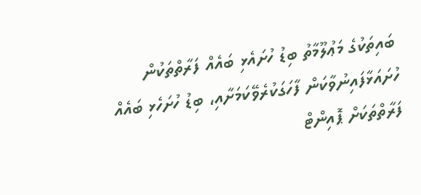ބައިތަކުގެ މަޢުލޫމާތު ބިޑު ހުށައެޅި ބައެއް ފަރާތްތަކުން ހުށައަޅާފައިނުވާކަން ފާހަގަކުރެވޭކަމަށާއި، ބިޑު ހުށަހެޅި ބައެއް ފަރާތްތަކަށް ޕޮއިންޓް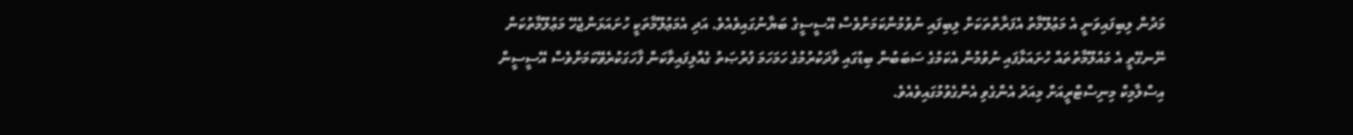މަދުން ލިބިފައިވަނީ އެ މަޢުލޫމާތު އެފަރާތްތަކަށް ލިބިފައި ނުވުމުންކަމަށްވެސް އޭސީސީގެ ބަޔާނުގައިވެއެވެ. އަދި އެމަޢުލޫމާތަކީ ހުށައަޅަންޖެހޭ މަޢުލޫމާތުކަން ނޭނގޭތީ އެ މައުލޫމާތުތައް ހުށައަޅާފައި ނުވުމުން އެކަމުގެ ސަބަބުން ބިޑުގައި ވާދަކުރުމުގެ ހަމަހަމަ ފުރުޞަތު ގެއްލިފައިވާކަން ފާހަގަކުރެވޭކަމަށްވެސް އޭސީސީން އިސްލާމިކް މިނިސްޓްރީއަށް މިއަދު އެންގެވި އެންގެވުމުގައިވެއެވެ.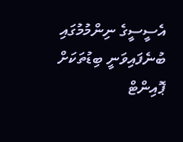އެސީސީގެ ނިންމުމުގައި ބުނެފައިވަނީ ބިޑުތަކަށް ޕޮއިންޓް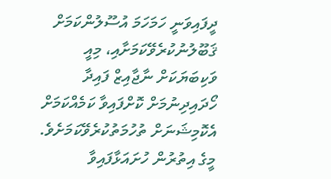ދީފައިވަނީ ހަމަހަމަ އުސޫލުންކަމަށް ޤަބޫލުނުކުރެވޭކަމަށާއި، މިއީ ވަކިބަޔަކަށް ނާޖާއިޒް ފައިދާ ހޯދައިދިނުމަށް ކޮށްފައިވާ ކަމެއްކަމަށް އެކޮމިޝަނަށް ތުހުމަތުކުރެވޭކަމަށެވެ. މީގެ އިތުރުން ހުށައަޅާފައިވާ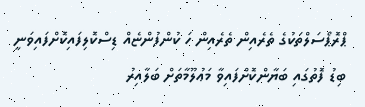ޕްރޮޕޯސަލްތަކުގެ ތެރެއިން ތެރެއިން ހަ ކުންފުންޏެއް ޑިސްކޮލިފައިކޮށްފައިވަނީ ބިޑު ފޮތުގައި ބަޔާންކޮށްފައިވާ މަޢުލޫމާތަށް ބަލާއިރު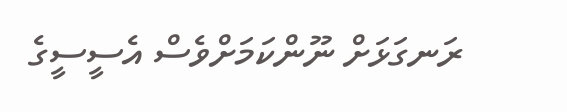ރަނގަޅަށް ނޫންކަމަށްވެސް އެސީސީގެ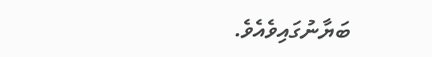ބަޔާނުގައިވެއެވެ.